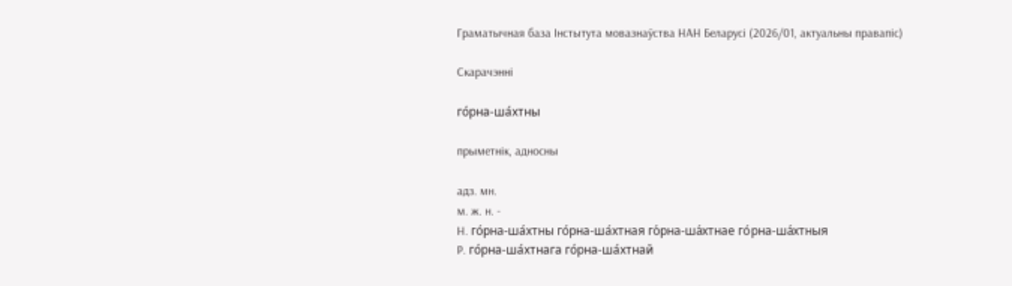Граматычная база Інстытута мовазнаўства НАН Беларусі (2026/01, актуальны правапіс)

Скарачэнні

го́рна-ша́хтны

прыметнік, адносны

адз. мн.
м. ж. н. -
Н. го́рна-ша́хтны го́рна-ша́хтная го́рна-ша́хтнае го́рна-ша́хтныя
Р. го́рна-ша́хтнага го́рна-ша́хтнай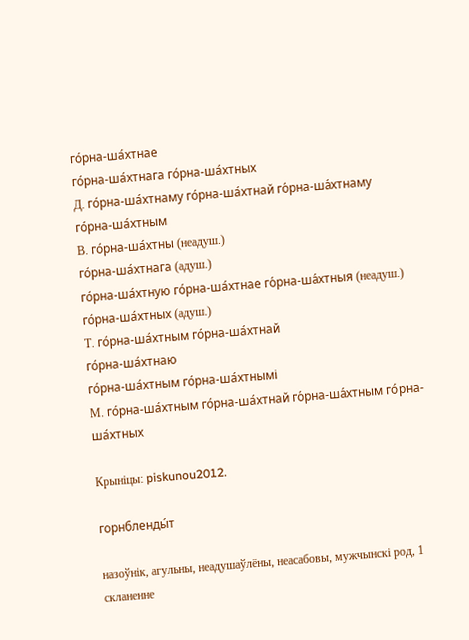го́рна-ша́хтнае
го́рна-ша́хтнага го́рна-ша́хтных
Д. го́рна-ша́хтнаму го́рна-ша́хтнай го́рна-ша́хтнаму го́рна-ша́хтным
В. го́рна-ша́хтны (неадуш.)
го́рна-ша́хтнага (адуш.)
го́рна-ша́хтную го́рна-ша́хтнае го́рна-ша́хтныя (неадуш.)
го́рна-ша́хтных (адуш.)
Т. го́рна-ша́хтным го́рна-ша́хтнай
го́рна-ша́хтнаю
го́рна-ша́хтным го́рна-ша́хтнымі
М. го́рна-ша́хтным го́рна-ша́хтнай го́рна-ша́хтным го́рна-ша́хтных

Крыніцы: piskunou2012.

горнбленды́т

назоўнік, агульны, неадушаўлёны, неасабовы, мужчынскі род, 1 скланенне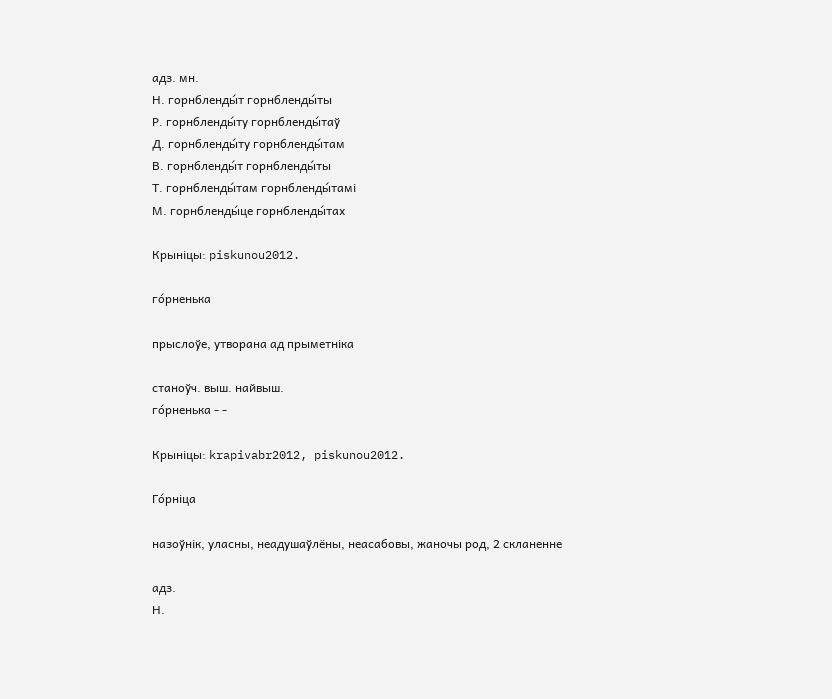адз. мн.
Н. горнбленды́т горнбленды́ты
Р. горнбленды́ту горнбленды́таў
Д. горнбленды́ту горнбленды́там
В. горнбленды́т горнбленды́ты
Т. горнбленды́там горнбленды́тамі
М. горнбленды́це горнбленды́тах

Крыніцы: piskunou2012.

го́рненька

прыслоўе, утворана ад прыметніка

станоўч. выш. найвыш.
го́рненька - -

Крыніцы: krapivabr2012, piskunou2012.

Го́рніца

назоўнік, уласны, неадушаўлёны, неасабовы, жаночы род, 2 скланенне

адз.
Н.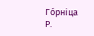Го́рніца
Р.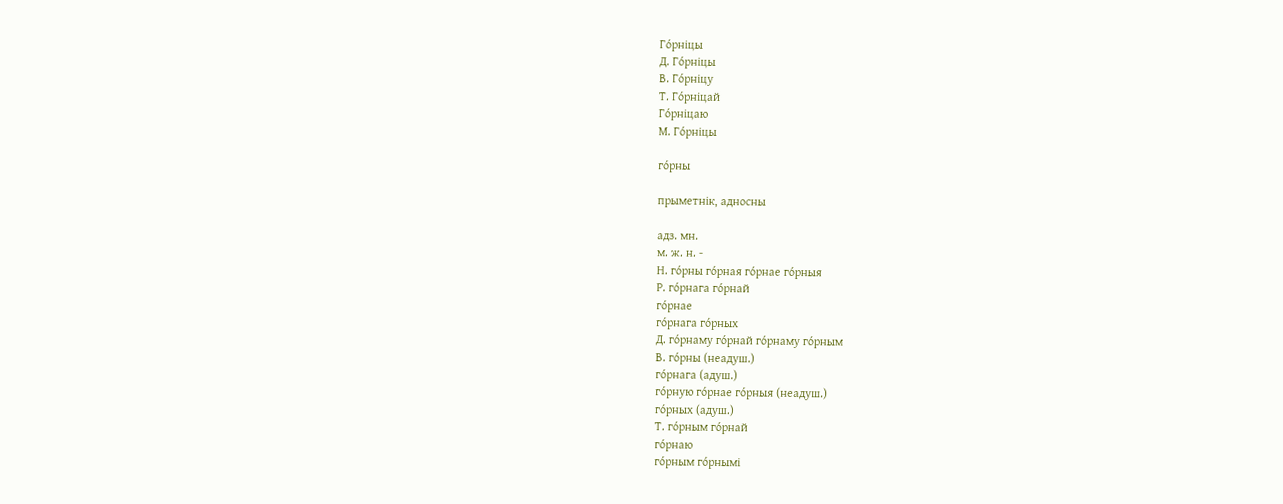Го́рніцы
Д. Го́рніцы
В. Го́рніцу
Т. Го́рніцай
Го́рніцаю
М. Го́рніцы

го́рны

прыметнік, адносны

адз. мн.
м. ж. н. -
Н. го́рны го́рная го́рнае го́рныя
Р. го́рнага го́рнай
го́рнае
го́рнага го́рных
Д. го́рнаму го́рнай го́рнаму го́рным
В. го́рны (неадуш.)
го́рнага (адуш.)
го́рную го́рнае го́рныя (неадуш.)
го́рных (адуш.)
Т. го́рным го́рнай
го́рнаю
го́рным го́рнымі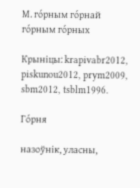М. го́рным го́рнай го́рным го́рных

Крыніцы: krapivabr2012, piskunou2012, prym2009, sbm2012, tsblm1996.

Го́рня

назоўнік, уласны,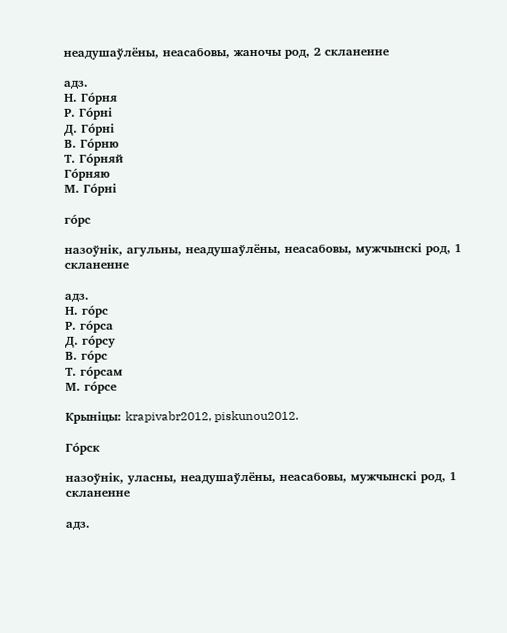неадушаўлёны, неасабовы, жаночы род, 2 скланенне

адз.
Н. Го́рня
Р. Го́рні
Д. Го́рні
В. Го́рню
Т. Го́рняй
Го́рняю
М. Го́рні

го́рс

назоўнік, агульны, неадушаўлёны, неасабовы, мужчынскі род, 1 скланенне

адз.
Н. го́рс
Р. го́рса
Д. го́рсу
В. го́рс
Т. го́рсам
М. го́рсе

Крыніцы: krapivabr2012, piskunou2012.

Го́рск

назоўнік, уласны, неадушаўлёны, неасабовы, мужчынскі род, 1 скланенне

адз.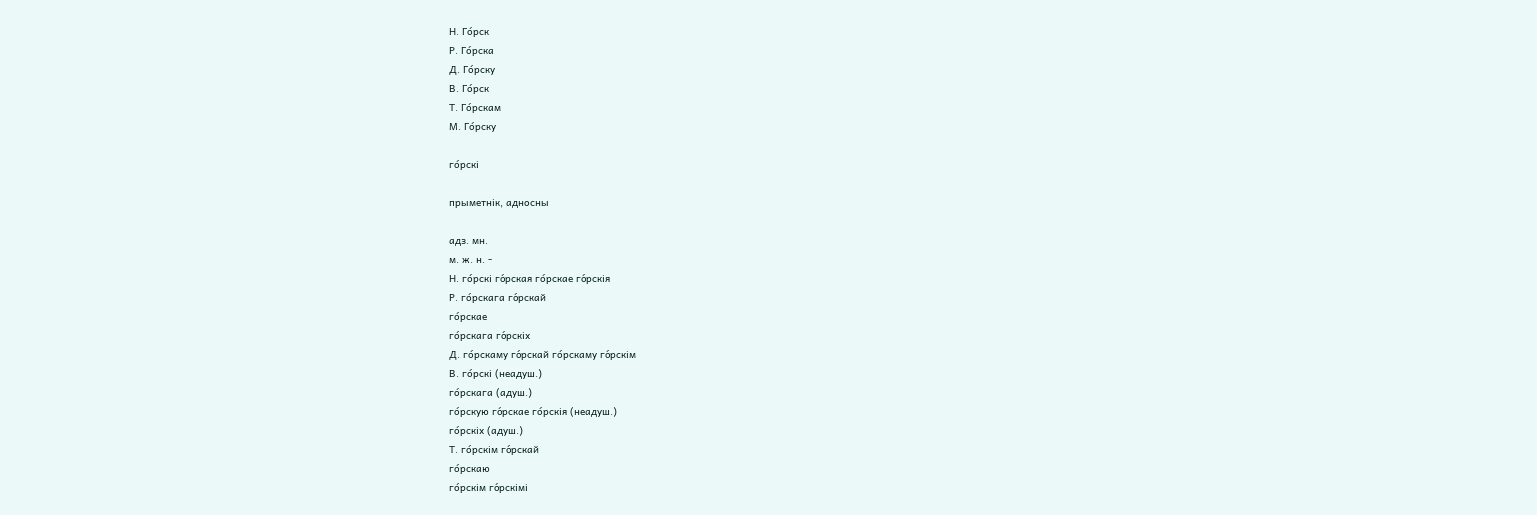Н. Го́рск
Р. Го́рска
Д. Го́рску
В. Го́рск
Т. Го́рскам
М. Го́рску

го́рскі

прыметнік, адносны

адз. мн.
м. ж. н. -
Н. го́рскі го́рская го́рскае го́рскія
Р. го́рскага го́рскай
го́рскае
го́рскага го́рскіх
Д. го́рскаму го́рскай го́рскаму го́рскім
В. го́рскі (неадуш.)
го́рскага (адуш.)
го́рскую го́рскае го́рскія (неадуш.)
го́рскіх (адуш.)
Т. го́рскім го́рскай
го́рскаю
го́рскім го́рскімі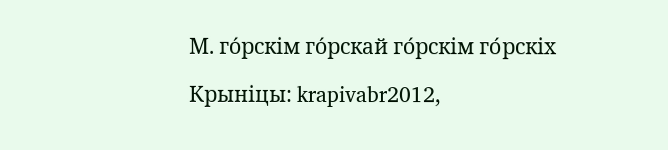М. го́рскім го́рскай го́рскім го́рскіх

Крыніцы: krapivabr2012,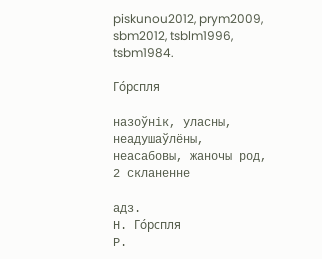piskunou2012, prym2009, sbm2012, tsblm1996, tsbm1984.

Го́рспля

назоўнік, уласны, неадушаўлёны, неасабовы, жаночы род, 2 скланенне

адз.
Н. Го́рспля
Р.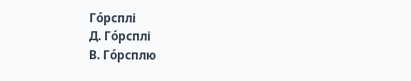Го́рсплі
Д. Го́рсплі
В. Го́рсплю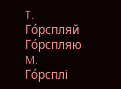Т. Го́рспляй
Го́рспляю
М. Го́рсплі